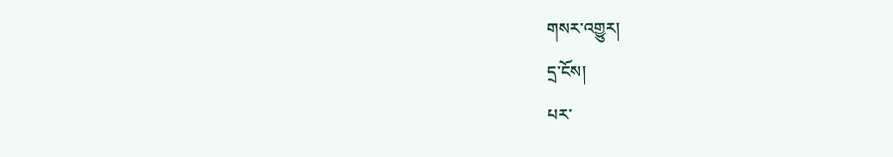གསར་འགྱུར།
དྲ་ངོས།
པར་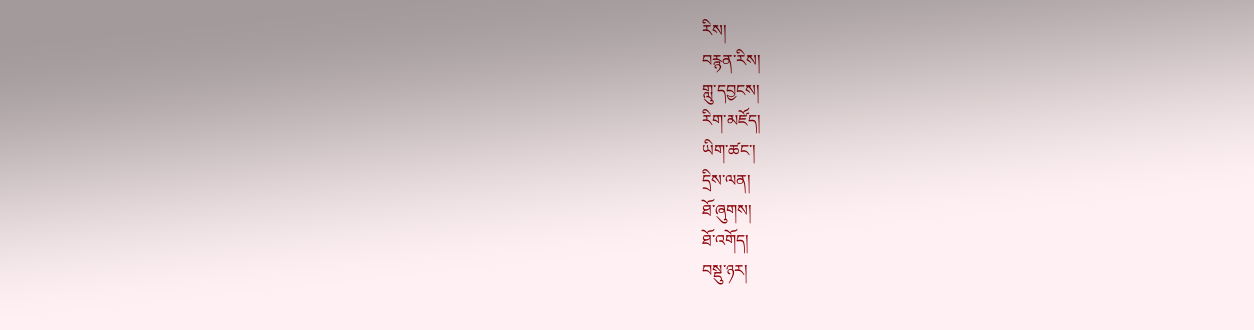རིས།
བརྙན་རིས།
གླུ་དབྱངས།
རིག་མཛོད།
ཡིག་ཚང་།
དྲིས་ལན།
ཐོ་ཞུགས།
ཐོ་འགོད།
བསྡུ་ཉར།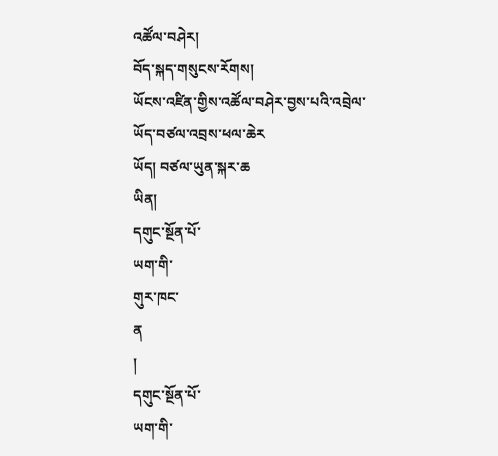འཚོལ་བཤེར།
བོད་སྐད་གསུངས་རོགས།
ཡོངས་འཛིན་གྱིས་འཚོལ་བཤེར་བྱས་པའི་འབྲེལ་ཡོད་བཙལ་འབྲས་ཕལ་ཆེར
ཡོད། བཙལ་ཡུན་སྐར་ཆ
ཡིན།
དགུང་སྔོན་པོ་
ཡག་གི་
གུར་ཁང་
ན
།
དགུང་སྔོན་པོ་
ཡག་གི་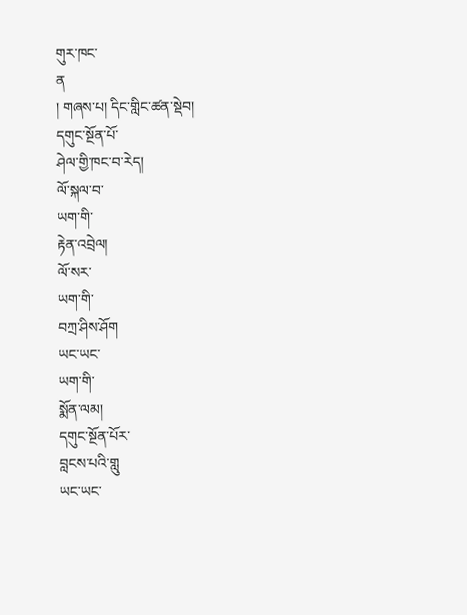གུར་ཁང་
ན
། གཞས་པ། དིང་གླིང་ཚན་སྡེབ།
དགུང་སྔོན་པོ་
ཤེལ་གྱི་ཁང་བ་རེད།
ལོ་སྐལ་བ་
ཡག་གི་
རྟེན་འབྲེལ།
ལོ་སར་
ཡག་གི་
བཀྲ་ཤིས་ཤོག
ཡང་ཡང་
ཡག་གི་
སྨོན་ལམ།
དགུང་སྔོན་པོར་
བླངས་པའི་གླུ
ཡང་ཡང་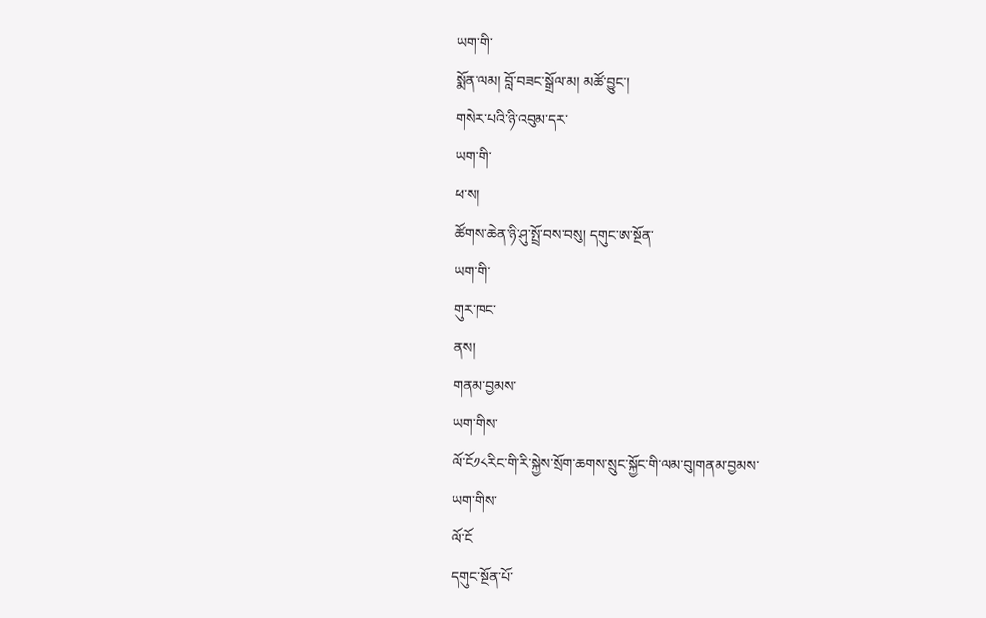ཡག་གི་
སྨོན་ལམ། བློ་བཟང་སྒྲོལ་མ། མཚོ་བྱུང་།
གསེར་པའི་ཉི་འབུམ་དར་
ཡག་གི་
ཕ་ས།
ཚོགས་ཆེན་ཉི་ཤུ་སྤྲོ་བས་བསུ། དགུང་ཨ་སྔོན་
ཡག་གི་
གུར་ཁང་
ནས།
གནམ་བྱམས་
ཡག་གིས་
ལོ་ངོ༡༨རིང་གི་རི་སྐྱེས་སྲོག་ཆགས་སྲུང་སྐྱོང་གི་ལམ་བུ།གནམ་བྱམས་
ཡག་གིས་
ལོ་ངོ
དགུང་སྔོན་པོ་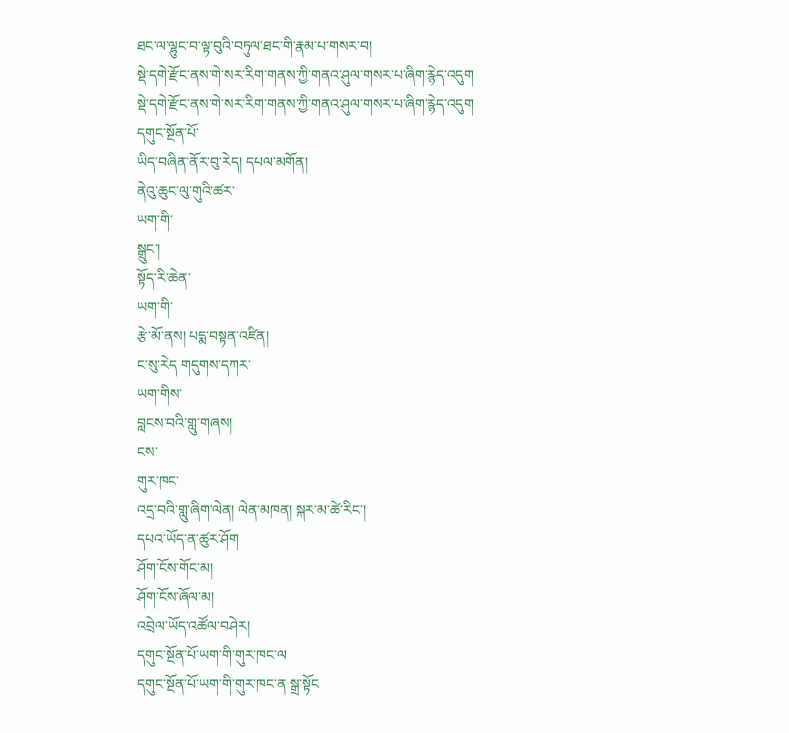ཐང་ལ་ལྷུང་བ་ལྟ་བུའི་བཏུལ་ཐང་གི་རྣམ་པ་གསར་བ།
སྡེ་དགེ་རྫོང་ནས་གེ་སར་རིག་གནས་ཀྱི་གནའ་ཤུལ་གསར་པ་ཞིག་རྙེད་འདུག
སྡེ་དགེ་རྫོང་ནས་གེ་སར་རིག་གནས་ཀྱི་གནའ་ཤུལ་གསར་པ་ཞིག་རྙེད་འདུག
དགུང་སྔོན་པོ་
ཡིད་བཞིན་ནོར་བུ་རེད། དཔལ་མགོན།
ནེའུ་ཆུང་ལུ་གུའི་ཚར་
ཡག་གི་
སྒྲུང་།
སྟོད་རི་ཆེན་
ཡག་གི་
རྩེ་མོ་ནས། པདྨ་བསྟན་འཛིན།
ང་སུ་རེད གདུགས་དཀར་
ཡག་གིས་
བླངས་བའི་གླུ་གཞས།
ངས་
གུར་ཁང་
འདྲ་བའི་གླུ་ཞིག་ལེན། ལེན་མཁན། སྐར་མ་ཚེ་རིང་།
དཔའ་ཡོད་ན་ཚུར་ཤོག
ཤོག་ངོས་གོང་མ།
ཤོག་ངོས་ཞོལ་མ།
འབྲེལ་ཡོད་འཚོལ་བཤེར།
དགུང་སྔོན་པོ་ཡག་གི་གུར་ཁང་ལ
དགུང་སྔོན་པོ་ཡག་གི་གུར་ཁང་ན སྒྲ་སྟོང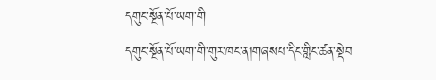དགུང་སྔོན་པོ་ཡག་གི
དགུང་སྔོན་པོ་ཡག་གི་གུར་ཁང་ན།གཞསཔ་དིང་གླིང་ཚན་སྡེབ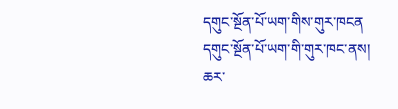དགུང་སྔོན་པོ་ཡག་གིས་གུར་ཁངན
དགུང་སྔོན་པོ་ཡག་གི་གུར་ཁང་ནས། ཆར་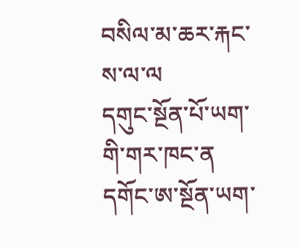བསིལ་མ་ཆར་རྐང་ས་ལ་ལ
དགུང་སྔོན་པོ་ཡག་གི་གར་ཁང་ན
དགོང་ཨ་སྔོན་ཡག་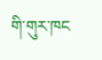གི་གུར་ཁང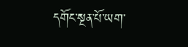དགོང་སྔན་པོ་ཡག་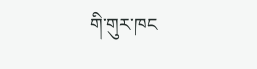གི་གུར་ཁང